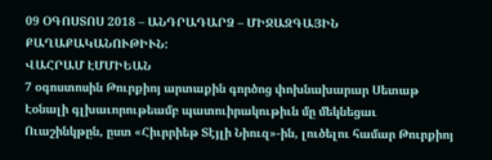09 ՕԳՈՍՏՈՍ 2018 – ԱՆԴՐԱԴԱՐՁ – ՄԻՋԱԶԳԱՅԻՆ ՔԱՂԱՔԱԿԱՆՈՒԹԻՒՆ:
ՎԱՀՐԱՄ ԷՄՄԻԵԱՆ
7 օգոստոսին Թուրքիոյ արտաքին գործոց փոխնախարար Սետաթ Էօնալի գլխաւորութեամբ պատուիրակութիւն մը մեկնեցաւ Ուաշինկթըն, ըստ «Հիւրրիեթ Տէյլի Նիուզ»-ին, լուծելու համար Թուրքիոյ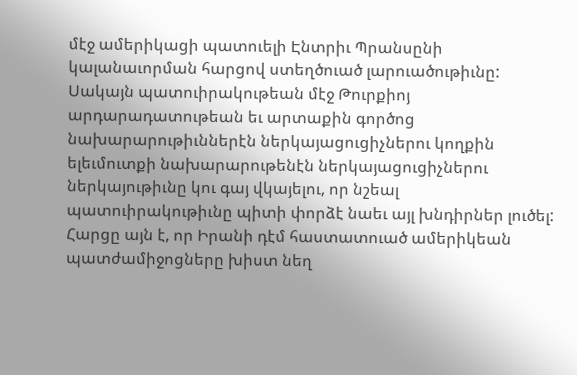մէջ ամերիկացի պատուելի Էնտրիւ Պրանսընի կալանաւորման հարցով ստեղծուած լարուածութիւնը: Սակայն պատուիրակութեան մէջ Թուրքիոյ արդարադատութեան եւ արտաքին գործոց նախարարութիւններէն ներկայացուցիչներու կողքին ելեւմուտքի նախարարութենէն ներկայացուցիչներու ներկայութիւնը կու գայ վկայելու, որ նշեալ պատուիրակութիւնը պիտի փորձէ նաեւ այլ խնդիրներ լուծել:
Հարցը այն է, որ Իրանի դէմ հաստատուած ամերիկեան պատժամիջոցները խիստ նեղ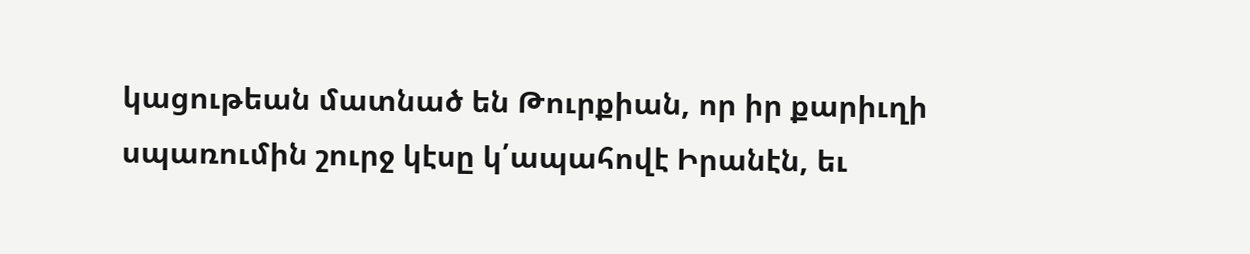կացութեան մատնած են Թուրքիան, որ իր քարիւղի սպառումին շուրջ կէսը կ՛ապահովէ Իրանէն, եւ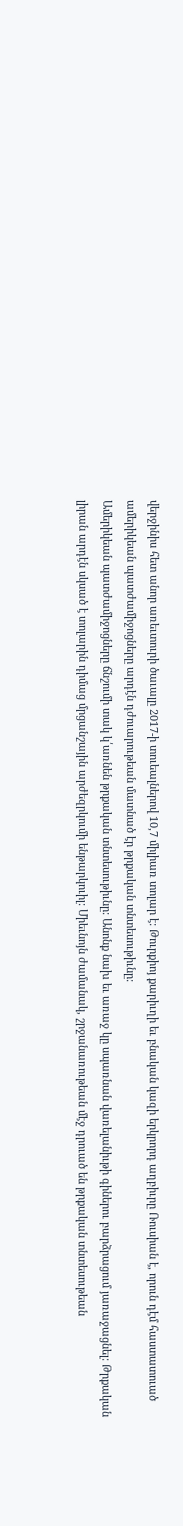վերջինիս հետ անոր առեւտուրի ծաւալը 2017-ի տուեալներով 10,7 միլիառ տոլար է: Թուրքիոյ քարիւղի եւ բնական կազի երկրորդ աղբիւրը Ռուսիան է, որուն դէմ հաստատուած ամերիկեան պատժամիջոցները արդէն դժուարութեան մատնած էր թրքական տնտեսութիւնը:
Ամերիկեան պատժամիջոցները ճնշումի տակ կ՛առնեն թրքական տնտեսութիւնը: Անոնք նախ եւ առաջ կը սպառնան վառելանիւթի գիներու բարձրացում յառաջացնել: Թրքական լիրան արդէն սկսած է տոլարին դիմաց մրցանշային արժեզրկումի ենթարկուիլ: Միեւնոյն ժամանակ, շրջանառութեան մէջ դրուած են թրքական տնտեսութեան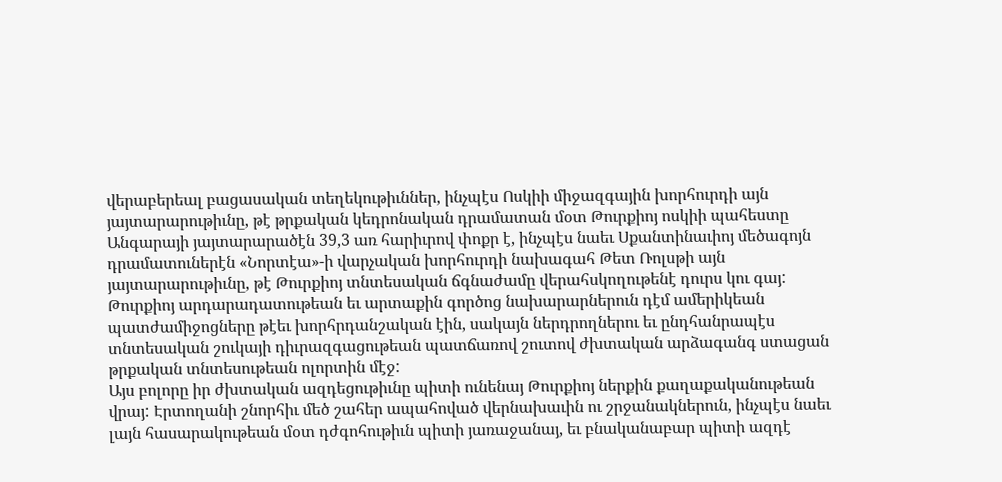վերաբերեալ բացասական տեղեկութիւններ, ինչպէս Ոսկիի միջազգային խորհուրդի այն յայտարարութիւնը, թէ թրքական կեդրոնական դրամատան մօտ Թուրքիոյ ոսկիի պահեստը Անգարայի յայտարարածէն 39,3 առ հարիւրով փոքր է, ինչպէս նաեւ Սքանտինաւիոյ մեծագոյն դրամատուներէն «Նորտէա»-ի վարչական խորհուրդի նախագահ Թետ Ռոլսթի այն յայտարարութիւնը, թէ Թուրքիոյ տնտեսական ճգնաժամը վերահսկողութենէ դուրս կու գայ:
Թուրքիոյ արդարադատութեան եւ արտաքին գործոց նախարարներուն դէմ ամերիկեան պատժամիջոցները թէեւ խորհրդանշական էին, սակայն ներդրողներու եւ ընդհանրապէս տնտեսական շուկայի դիւրազգացութեան պատճառով շուտով ժխտական արձագանգ ստացան թրքական տնտեսութեան ոլորտին մէջ:
Այս բոլորը իր ժխտական ազդեցութիւնը պիտի ունենայ Թուրքիոյ ներքին քաղաքականութեան վրայ: Էրտողանի շնորհիւ մեծ շահեր ապահոված վերնախաւին ու շրջանակներուն, ինչպէս նաեւ լայն հասարակութեան մօտ դժգոհութիւն պիտի յառաջանայ, եւ բնականաբար պիտի ազդէ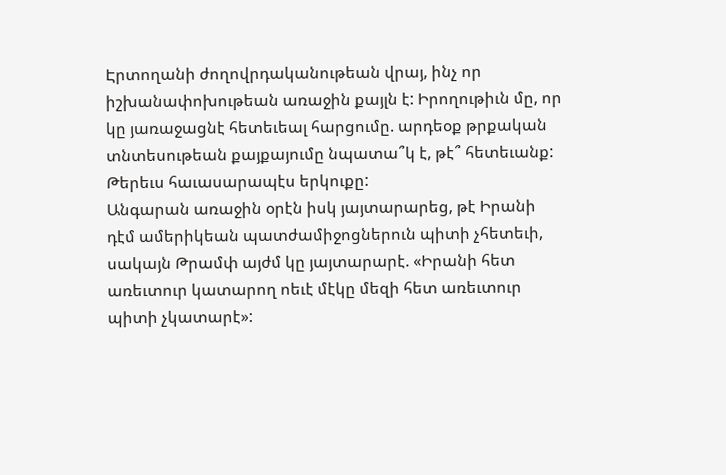Էրտողանի ժողովրդականութեան վրայ, ինչ որ իշխանափոխութեան առաջին քայլն է: Իրողութիւն մը, որ կը յառաջացնէ հետեւեալ հարցումը. արդեօք թրքական տնտեսութեան քայքայումը նպատա՞կ է, թէ՞ հետեւանք: Թերեւս հաւասարապէս երկուքը:
Անգարան առաջին օրէն իսկ յայտարարեց, թէ Իրանի դէմ ամերիկեան պատժամիջոցներուն պիտի չհետեւի, սակայն Թրամփ այժմ կը յայտարարէ. «Իրանի հետ առեւտուր կատարող ոեւէ մէկը մեզի հետ առեւտուր պիտի չկատարէ»: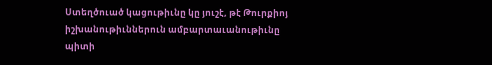Ստեղծուած կացութիւնը կը յուշէ, թէ Թուրքիոյ իշխանութիւններուն ամբարտաւանութիւնը պիտի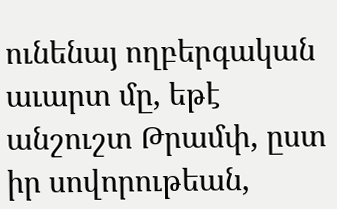ունենայ ողբերգական աւարտ մը, եթէ անշուշտ Թրամփ, ըստ իր սովորութեան,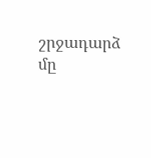շրջադարձ մը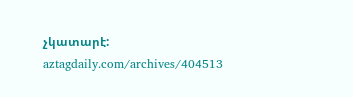չկատարէ:
aztagdaily.com/archives/404513